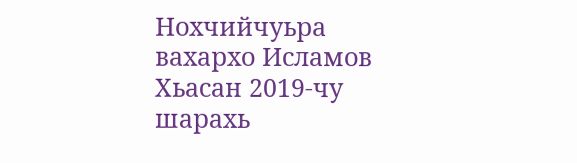Нохчийчуьра вахархо Исламов Хьасан 2019-чу шарахь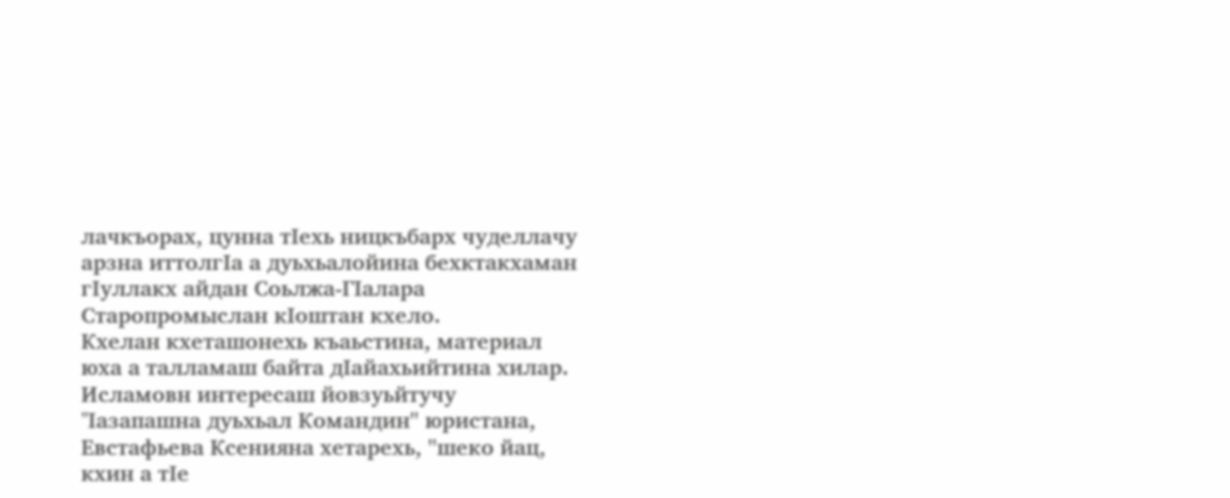лачкъорах, цунна тIехь ницкъбарх чуделлачу арзна иттолгIа а дуьхьалойина бехктакхаман гIуллакх айдан Соьлжа-ГIалара Старопромыслан кIоштан кхело.
Кхелан кхеташонехь къаьстина, материал юха а талламаш байта дIайахьийтина хилар. Исламовн интересаш йовзуьйтучу "Iазапашна дуьхьал Командин" юристана, Евстафьева Ксенияна хетарехь, "шеко йац, кхин а тIе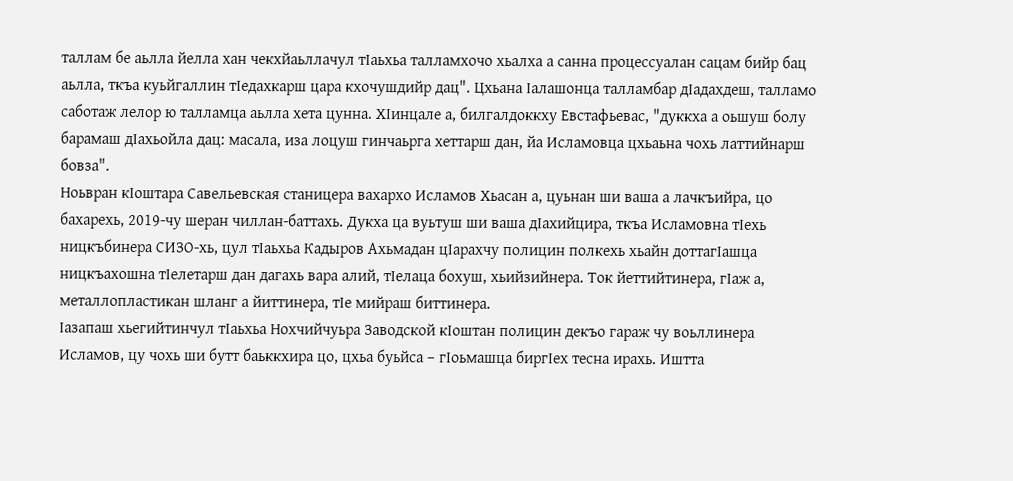таллам бе аьлла йелла хан чекхйаьллачул тIаьхьа талламхочо хьалха а санна процессуалан сацам бийр бац аьлла, ткъа куьйгаллин тIедахкарш цара кхочушдийр дац". Цхьана Iалашонца талламбар дIадахдеш, талламо саботаж лелор ю талламца аьлла хета цунна. ХIинцале а, билгалдоккху Евстафьевас, "дуккха а оьшуш болу барамаш дIахьойла дац: масала, иза лоцуш гинчаьрга хеттарш дан, йа Исламовца цхьаьна чохь латтийнарш бовза".
Ноьвран кIоштара Савельевская станицера вахархо Исламов Хьасан а, цуьнан ши ваша а лачкъийра, цо бахарехь, 2019-чу шеран чиллан-баттахь. Дукха ца вуьтуш ши ваша дIахийцира, ткъа Исламовна тIехь ницкъбинера СИЗО-хь, цул тIаьхьа Кадыров Ахьмадан цIарахчу полицин полкехь хьайн доттагIашца ницкъахошна тIелетарш дан дагахь вара алий, тIелаца бохуш, хьийзийнера. Ток йеттийтинера, гIаж а, металлопластикан шланг а йиттинера, тIе мийраш биттинера.
Iазапаш хьегийтинчул тIаьхьа Нохчийчуьра Заводской кIоштан полицин декъо гараж чу воьллинера Исламов, цу чохь ши бутт баьккхира цо, цхьа буьйса – гIоьмашца биргIех тесна ирахь. Иштта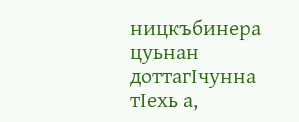ницкъбинера цуьнан доттагIчунна тIехь а,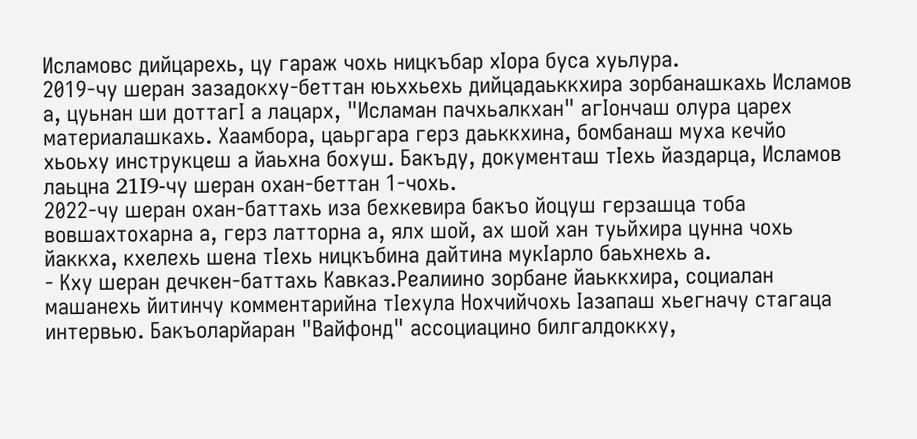Исламовс дийцарехь, цу гараж чохь ницкъбар хIора буса хуьлура.
2019-чу шеран зазадокху-беттан юьххьехь дийцадаьккхира зорбанашкахь Исламов а, цуьнан ши доттагI а лацарх, "Исламан пачхьалкхан" агIончаш олура царех материалашкахь. Хаамбора, цаьргара герз даьккхина, бомбанаш муха кечйо хьоьху инструкцеш а йаьхна бохуш. Бакъду, документаш тIехь йаздарца, Исламов лаьцна 21I9-чу шеран охан-беттан 1-чохь.
2022-чу шеран охан-баттахь иза бехкевира бакъо йоцуш герзашца тоба вовшахтохарна а, герз латторна а, ялх шой, ах шой хан туьйхира цунна чохь йаккха, кхелехь шена тIехь ницкъбина дайтина мукIарло баьхнехь а.
- Кху шеран дечкен-баттахь Кавказ.Реалиино зорбане йаьккхира, социалан машанехь йитинчу комментарийна тIехула Нохчийчохь Iазапаш хьегначу стагаца интервью. Бакъоларйаран "Вайфонд" ассоциацино билгалдоккху,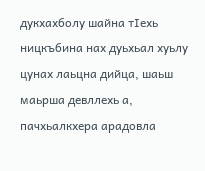дукхахболу шайна тIехь ницкъбина нах дуьхьал хуьлу цунах лаьцна дийца, шаьш маьрша девллехь а, пачхьалкхера арадовла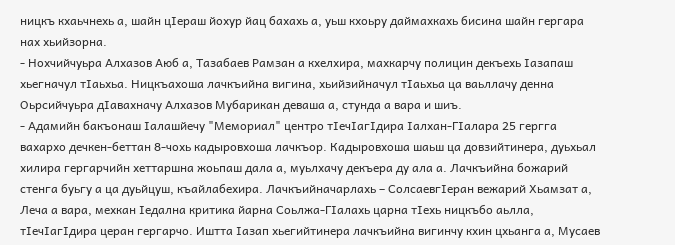ницкъ кхаьчнехь а, шайн цIераш йохур йац бахахь а, уьш кхоьру даймахкахь бисина шайн гергара нах хьийзорна.
- Нохчийчуьра Алхазов Аюб а, Тазабаев Рамзан а кхелхира, махкарчу полицин декъехь Iазапаш хьегначул тIаьхьа. Ницкъахоша лачкъийна вигина, хьийзийначул тIаьхьа ца ваьллачу денна Оьрсийчуьра дIавахначу Алхазов Мубарикан деваша а, стунда а вара и шиъ.
- Адамийн бакъонаш Iалашйечу "Мемориал" центро тIечIагIдира Iалхан-ГIалара 25 гергга вахархо дечкен-беттан 8-чохь кадыровхоша лачкъор. Кадыровхоша шаьш ца довзийтинера, дуьхьал хилира гергарчийн хеттаршна жоьпаш дала а, муьлхачу декъера ду ала а. Лачкъийна божарий стенга буьгу а ца дуьйцуш, къайлабехира. Лачкъийначарлахь – СолсаевгIеран вежарий Хьамзат а, Леча а вара, мехкан Iедална критика йарна Соьлжа-ГIалахь царна тIехь ницкъбо аьлла, тIечIагIдира церан гергарчо. Иштта Iазап хьегийтинера лачкъийна вигинчу кхин цхьанга а, Мусаев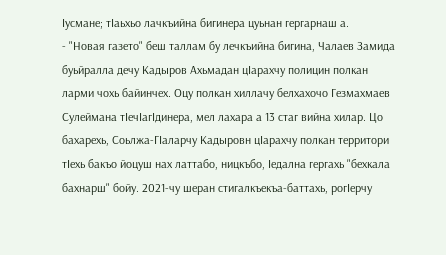Iусмане; тIаьхьо лачкъийна бигинера цуьнан гергарнаш а.
- "Новая газето" беш таллам бу лечкъийна бигина, Чалаев Замида буьйралла дечу Кадыров Ахьмадан цIарахчу полицин полкан ларми чохь байинчех. Оцу полкан хиллачу белхахочо Гезмахмаев Сулеймана тIечIагIдинера, мел лахара а 13 стаг вийна хилар. Цо бахарехь, Соьлжа-ГIаларчу Кадыровн цIарахчу полкан территори тIехь бакъо йоцуш нах латтабо, ницкъбо, Iедална гергахь "бехкала бахнарш" бойу. 2021-чу шеран стигалкъекъа-баттахь, рогIерчу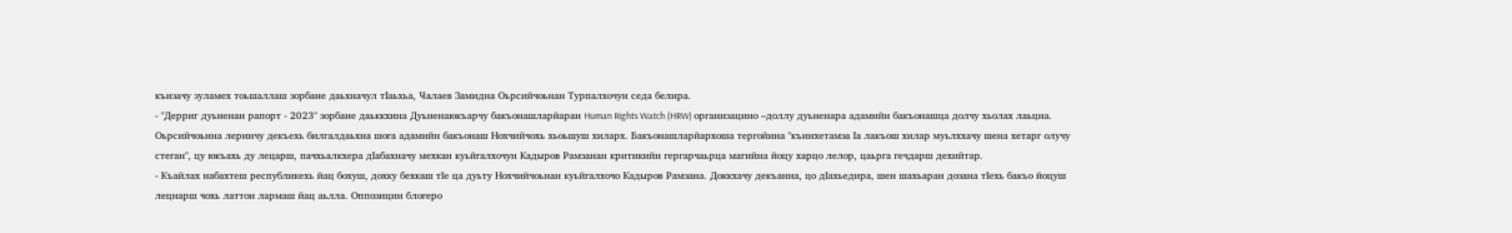къизачу зуламех тоьшаллаш зорбане даьхначул тIаьхьа, Чалаев Замидна Оьрсийчоьнан Турпалхочун седа белира.
- "Дерриг дуьненан рапорт - 2023" зорбане даьккхина Дуьненаюкъарчу бакъонашларйаран Human Rights Watch (HRW) организацино –доллу дуьненара адамийн бакъонашца долчу хьолах лаьцна. Оьрсийчоьнна леринчу декъехь билгалдаьхна шога адамийн бакъонаш Нохчийчохь хьоьшуш хиларх. Бакъонашларйархоша тергойина "къинхетамза Iа лакъош хилар муьлххачу шена хетарг олучу стеган", цу юкъахь ду лецарш, пачхьалкхера дIабахначу мехкан куьйгалхочун Кадыров Рамзанан критикийн гергарчаьрца магийна йоцу харцо лелор, цаьрга гечдарш дехийтар.
- Къайлах набахтеш республикехь йац бохуш, дохку бехкаш тIе ца дуьту Нохчийчоьнан куьйгалхочо Кадыров Рамзана. Доккхачу декъанна, цо дIахьедира, шен шахьаран дозана тIехь бакъо йоцуш лецнарш чохь латтон лармаш йац аьлла. Оппозицин блогеро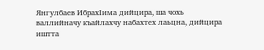Янгулбаев ИбрахIима дийцира, ша чохь валлийначу къайлахчу набахтех лаьцна, дийцира иштта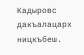Кадыровс дакъалацарх ницкъбеш.